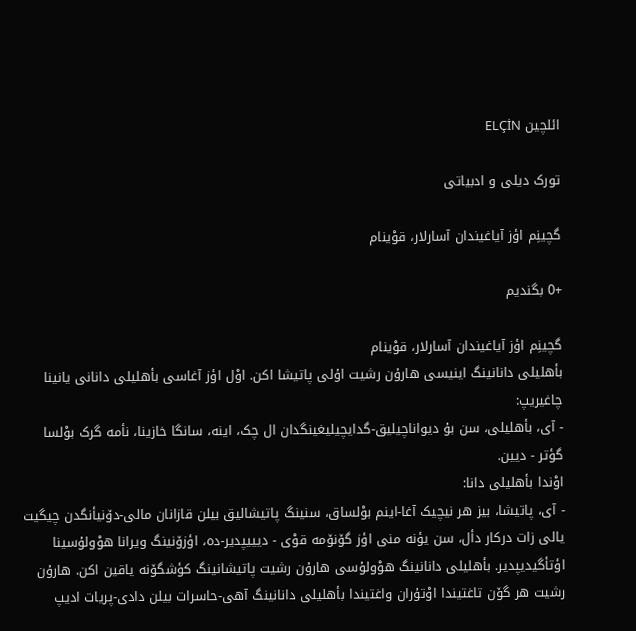ائلچین ELÇİN

تورک دیلی و ادبیاتی

گچینِم اؤز آیاغیندان آسارلار، قوْینام

+0 بگندیم

گچینِم اؤز آیاغیندان آسارلار، قوْینام
بأهلیلی دانانینگ اینیسی هارۇن رشیت اۇلی پاتیشا اکن. اوْل اؤز آغاسی بأهلیلی دانانی یانینا چاغیریپ:
- آی، بأهلیلی، سن بۇ دیواناچیلیق-گدایچیلیغینگدان ال چک، اینه، سانگا خازینا، نأمه گرک بوْلسا گؤتر - دیین.
اوْندا بأهلیلی دانا:
- آی، پاتیشا، بیز هر نیچیک آغا-اینم بوْلساق، سنینگ پاتیشالیق بیلن قازانان مالی-دۆنیأنگدن چیگیت یالی زات درکار دأل، سن یؤنه منی اؤز گۆنۆمه قوْی - دیییپدیر-ده، اؤزۆنینگ ویرانا هوْولۇسینا اؤتأگیدیپدیر. بأهلیلی دانانینگ هوْولۇسی هارۇن رشیت پاتیشانینگ کؤشگۆنه یاقین اکن. هارۇن رشیت هر گۆن تاغتیندا اوْتۇران واغتیندا بأهلیلی دانانینگ آهی-حاسرات بیلن دادی-پریات ادیپ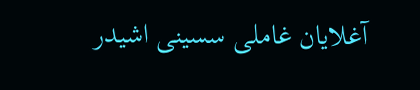آغلایان غاملی سسینی اشیدر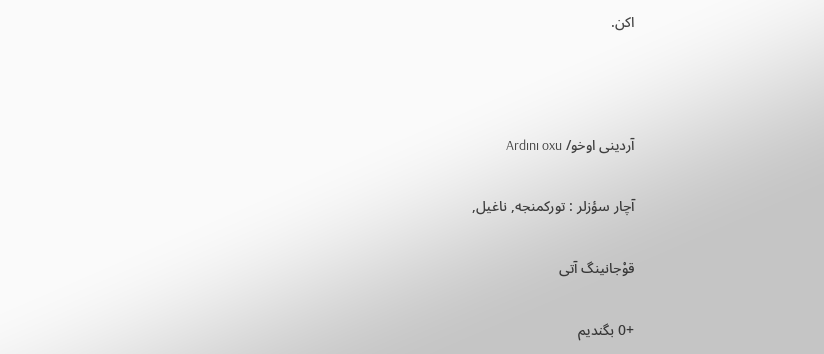اکن.



آردینی اوخو/ Ardını oxu

آچار سؤزلر : تورکمنجه, ناغیل,

قوْجانینگ آتی

+0 بگندیم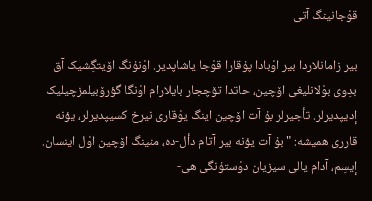قوْجانینگ آتی

بیر زامانلاردا بیر اوْبادا پۇقارا قوْجا یاشاپدیر. اوْنۇنگ اۆیتگِشیک آق بدِوی بوْلانلیغی اۆچین، حاتدا تۆچجار بایلارام اوْنگا گؤرۆبیلمزچیلیک إدیپدیرلر. تأجیرلر بۇ آت اۆچین اینگ یوْقاری نیرخ کسیپدیرلر، یؤنه قارری همیشه: "بۇ آت یؤنه بیر آتام دأل-ده، منینگ اۆچین اوْل اینسان. إیسِم، آدام یالی سیزیان دوْستۇنگی هی-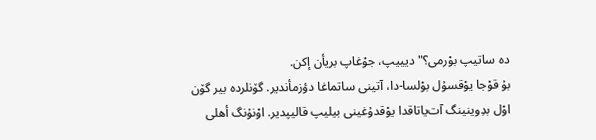ده ساتیپ بوْرمی؟" دیییپ، جوْغاپ بریأن إکن.
بۇ قوْجا یوْقسۇل بوْلسا-دا، آتینی ساتماغا دؤزمأندیر. گۆنلرده بیر گۆن اوْل بدِوینینگ آت‌یاتاقدا یوْقدۇغینی بیلیپ قالیپدیر. اوْنۇنگ أهلی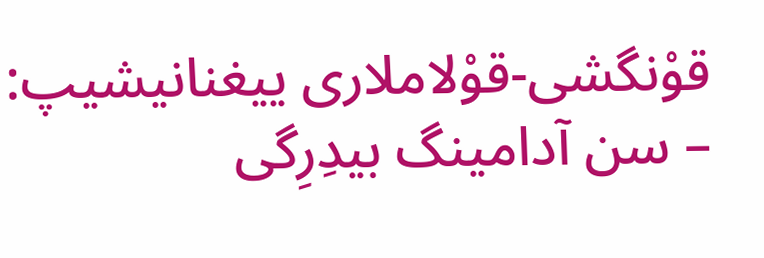قوْنگشی-قوْلاملاری ییغنانیشیپ:
– سن آدامینگ بیدِرِگی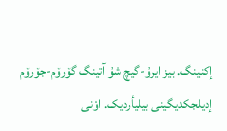إکنینگ. بیز ایرۇ-گیچ شۇ آتینگ گۆرۆم-جۆرۆم إدیلجکدیگینی بیلیأردیک. اوْنی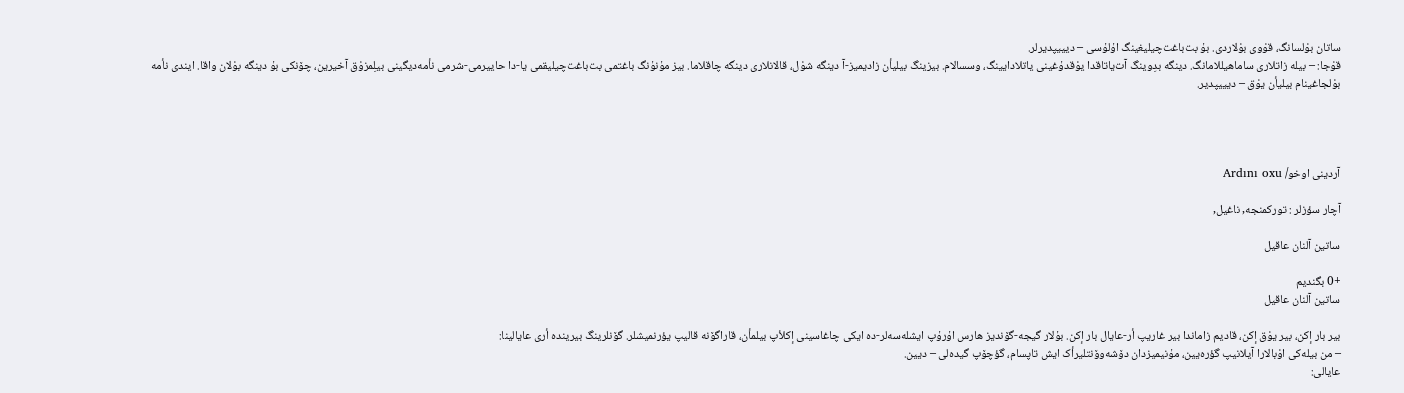ساتان بوْلسانگ، قوْوی بوْلاردی. بۇ بت‌باغت‌چیلیغینگ اۇلۇسی – دیییپدیرلر.
قوْجا: – بیله زاتلاری ساماهیللامانگ. دینگه بدِوینگ آت‌یاتاقدا یوْقدۇغینی یاتلادایینگ، وسسالام. بیزینگ بیلیأن زادیمیز-آ دینگه شوْل، قالانلاری دینگه چاقلاما. بیز مۇنۇنگ باغتمی بت‌باغت‌چیلیقمی یا-دا حاییرمی-شرمی نأمه‌دیگینی بیلِمزوْق آخیرین، چۆنکی بۇ دینگه بوْلان واقا. ایندی نأمه بوْلجاغینام بیلیأن یوْق – دیییپدیر.




آردینی اوخو/ Ardını oxu

آچار سؤزلر : تورکمنجه, ناغیل,

ساتین آلنان عاقیل

+0 بگندیم
ساتین آلنان عاقیل

بیر بار إکن، بیر یوْق إکن، قادیم زاماندا بیر غاریپ أر-عایال بار إکن. بۇلار گیجه-گۆندیز هارس اۇرۇپ ایشله‌سه‌لر-ده ایکی چاغاسینی إکلأپ بیلمأن، قاراگۆنه قالیپ یؤرنمیشلر. گۆنلرینگ بیرینده أری عایالینا:
– من بیله‌کی اوْبالارا آیلانیپ گؤره‌یین، مۇنیمیزدان دۆشه‌وۆنتلیرأک ایش تاپسام، گؤچۆپ گیده‌لی – دیین.
عایالی: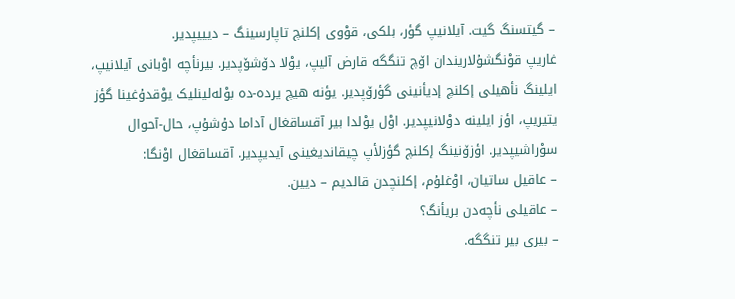– گیتسنگ گیت. آیلانیپ گؤر، بلکی، قوْوی إکلنچ تاپارسینگ – دیییپدیر.
غاریپ قوْنگشۇلاریندان اۆچ تنگگه قارض آلیپ، یوْلا دۆشۆپدیر. بیرنأچه اوْبانی آیلانیپ، ایلینگ نأهیلی إکلنچ إدیأنینی گؤرۆپدیر. یؤنه هیچ یرده-ده بوْله‌لینلیک یوْقدۇغینا گؤز یتیریپ، اؤز ایلینه دوْلانیپدیر. اوْل یوْلدا بیر آقساقغال آداما دۇشۇپ، حال-آحوال سوْراشیپدیر. اؤزۆنینگ إکلنچ گؤزلأپ چیقاندیغینی آیدیپدیر. آقساقغال اوْنگا:
– عاقیل ساتیان، اوْغلۇم، إکلنچدن قالدیم – دیین.
– عاقیلی نأچه‌دن بریأنگ؟
– بیری بیر تنگگه.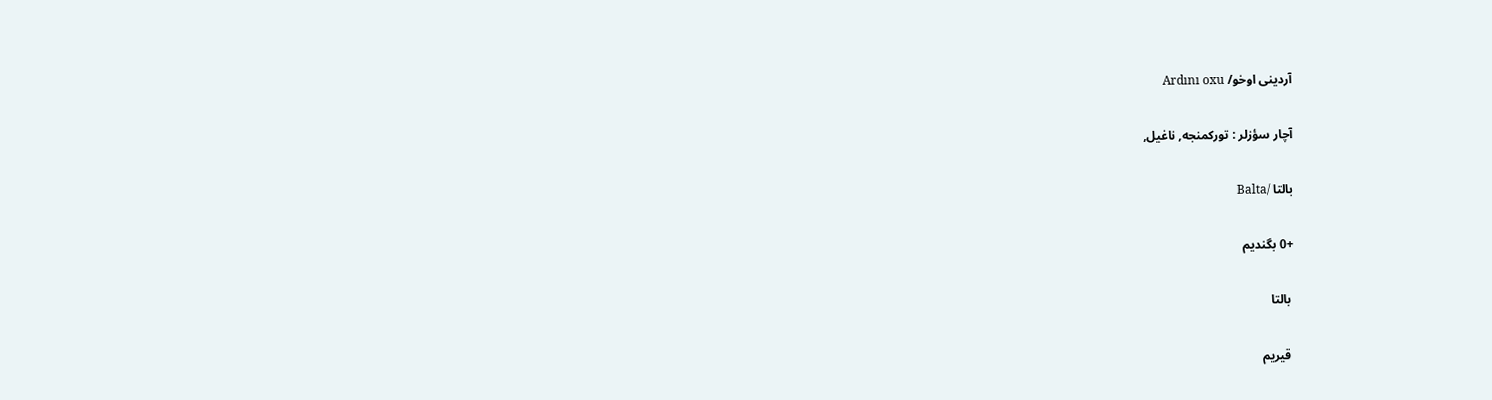آردینی اوخو/ Ardını oxu

آچار سؤزلر : تورکمنجه, ناغیل,

بالتا /Balta

+0 بگندیم

 بالتا

 قیریم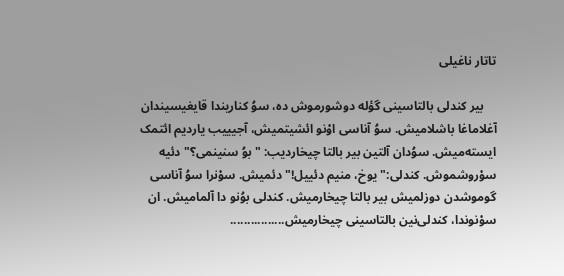تاتار ناغیلی

    بیر کندلی بالتاسینی گؤله دوشورموش ده، سوُ کناریندا قایغیسیندان آغلاماغا باشلامیش. سوُ آناسی اوْنو ائشیتمیش، آجیییب یاردیم ائتمک ایسته‌میش. سوُدان آلتین بیر بالتا چیخاردیب: "بوُ سنینمی؟" دئیه سوْروشموش. کندلی:" یوخ، منیم دئییل!" دئمیش. سوْنرا سوُ آناسی گوموشدن دوزلمیش بیر بالتا چیخارمیش. کندلی بوُنو دا آلمامیش. ان سوْنوندا، کندلی‌نین بالتاسینی چیخارمیش................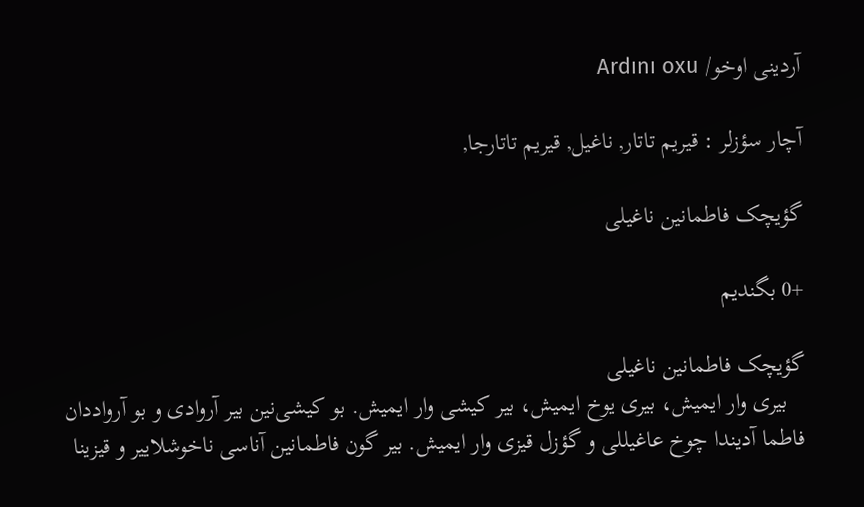آردینی اوخو/ Ardını oxu

آچار سؤزلر : قیریم تاتار, ناغیل, قیریم تاتارجا,

گؤیچک فاطما‌نین ناغیلی

+0 بگندیم

گؤیچک فاطما‌نین ناغیلی
   بیری وار ایمیش، بیری یوخ ایمیش، بیر کیشی وار ایمیش. بو کیشی‌نین بیر آروادی و بو آرواددان فاطما آدیندا چوخ عاغیللی و گؤزل قیزی وار ایمیش. بیر گون فاطما‌نین آناسی ناخوشلاییر و قیزینا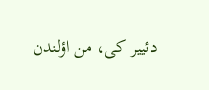دئییر کی، من اؤلندن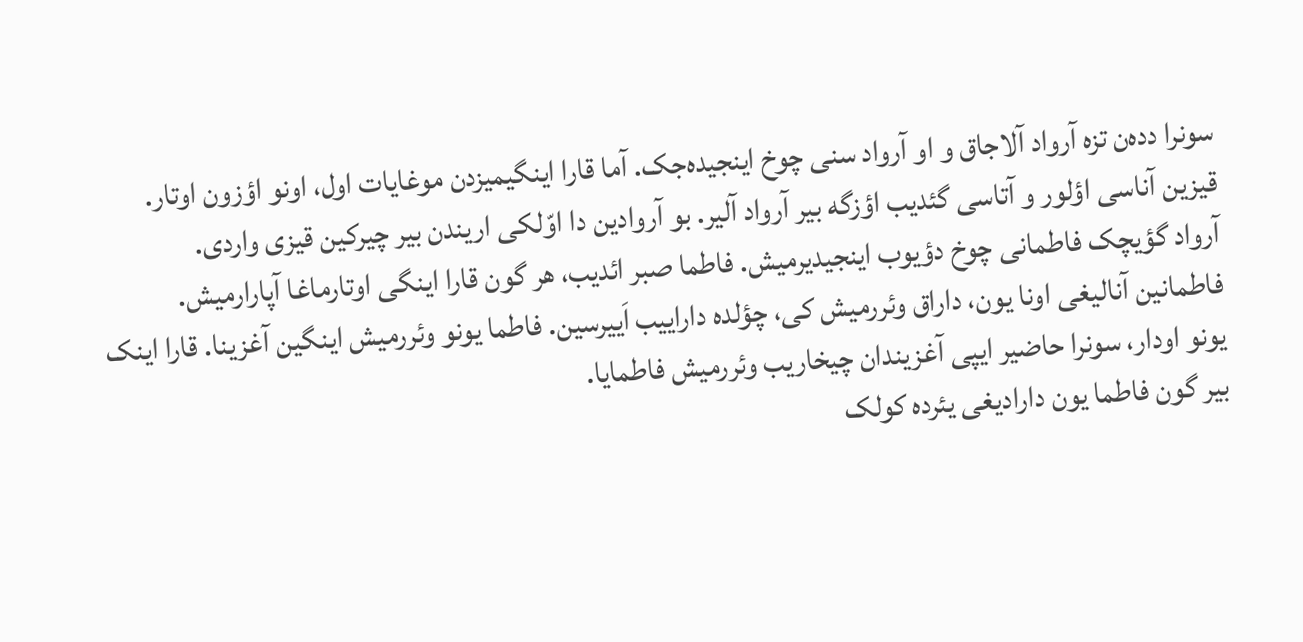سونرا دده‌ن تزه آرواد آلاجاق و او آرواد سنی چوخ اینجیده‌جک. آما قارا اینگیمیزدن موغایات اول، اونو اؤزون اوتار.
قیزین آناسی اؤلور و آتاسی گئدیب اؤزگه بیر آرواد آلیر. بو آروادین دا اوّلکی اریندن بیر چیرکین قیزی واردی.
آرواد گؤیچک فاطمانی چوخ دؤیوب اینجیدیرمیش. فاطما صبر ائدیب، هر گون قارا اینگی اوتارماغا آپارارمیش. فاطما‌نین آنالیغی اونا یون، داراق وئررمیش کی، چؤلده داراییب اَییرسین. فاطما یونو وئررمیش اینگین آغزینا. قارا اینک یونو اودار، سونرا حاضیر ایپی آغزیندان چیخاریب وئررمیش فاطمایا.
بیر گون فاطما یون دارادیغی یئرده کولک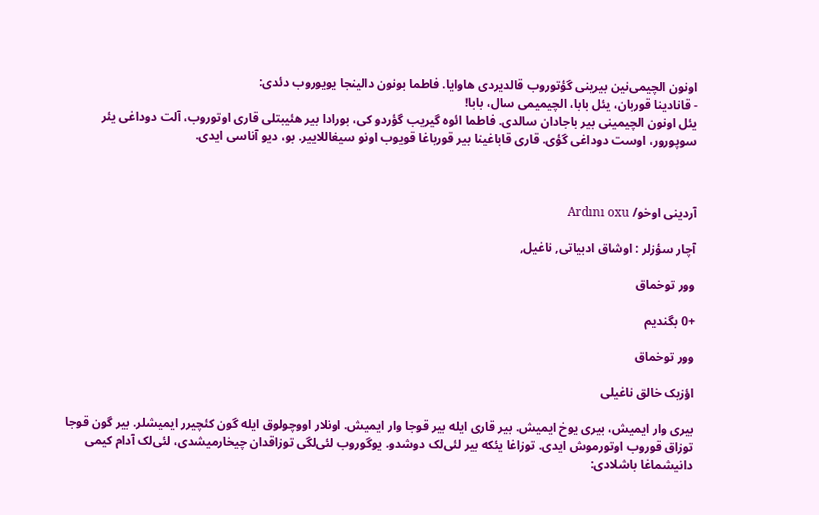اونون الچیمی‌نین بیرینی گؤتوروب قالدیردی هاوایا. فاطما بونون دالینجا یویوروب دئدی:
- قانادینا قوربان، یئل بابا، الچیمیمی سال، بابا!
یئل اونون الچیمینی بیر باجادان سالدی. فاطما ائوه گیریب گؤردو کی، بورادا بیر هئیبتلی قاری اوتوروب، آلت دوداغی یئر سوپورور، اوست دوداغی گؤی. قاری قاباغینا بیر قورباغا قویوب اونو سیغاللاییر. بو، دیو آناسی ایدی.



آردینی اوخو/ Ardını oxu

آچار سؤزلر : اوشاق ادبیاتی, ناغیل,

وور توخماق

+0 بگندیم

وور توخماق

اؤزبک خالق ناغیلی

بیری وار ایمیش، بیری یوخ ایمیش. بیر قاری ایله بیر قوجا وار ایمیش. اونلار اووچولوق ایله گون کئچیرر ایمیشلر. بیر گون قوجا توزاق قوروب اوتورموش ایدی. توزاغا یئکه بیر لئی‌لک دوشدو. یوگوروب لئی‌لگی توزاقدان چیخارمیشدی، لئی‌لک آدام کیمی دانیشماغا باشلادی: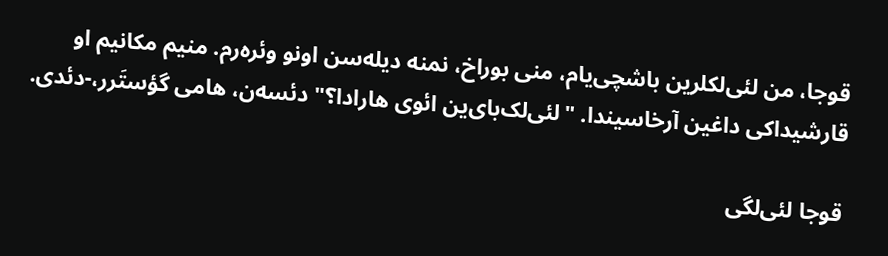قوجا، من لئی‌لکلرین باشچی‌یام، منی بوراخ، نمنه دیله‌سن اونو وئره‌رم. منیم مکانیم او قارشیداکی داغین آرخاسیندا. "لئی‌لک‌بای‌ین ائوی هارادا؟" دئسه‌ن، هامی گؤستَرر،-دئدی.

قوجا لئی‌لگی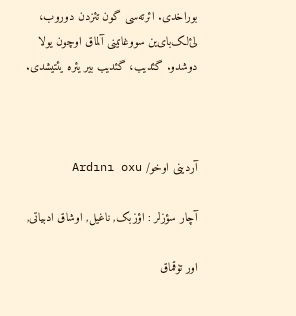بوراخدی. ائرته‌سی گون تئزدن دوروب،‌ لئ‌لک‌بای‌ین سووغاتینی آلماق اوچون یولا دوشدو. گئدیب، گئدیب بیر یئره یئتیشدی.



آردینی اوخو/ Ardını oxu

آچار سؤزلر : اؤزبک, ناغیل, اوشاق ادبیاتی,

اور تۉقماق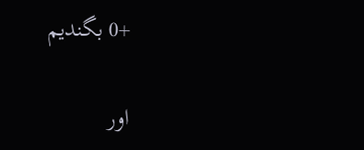+0 بگندیم

اور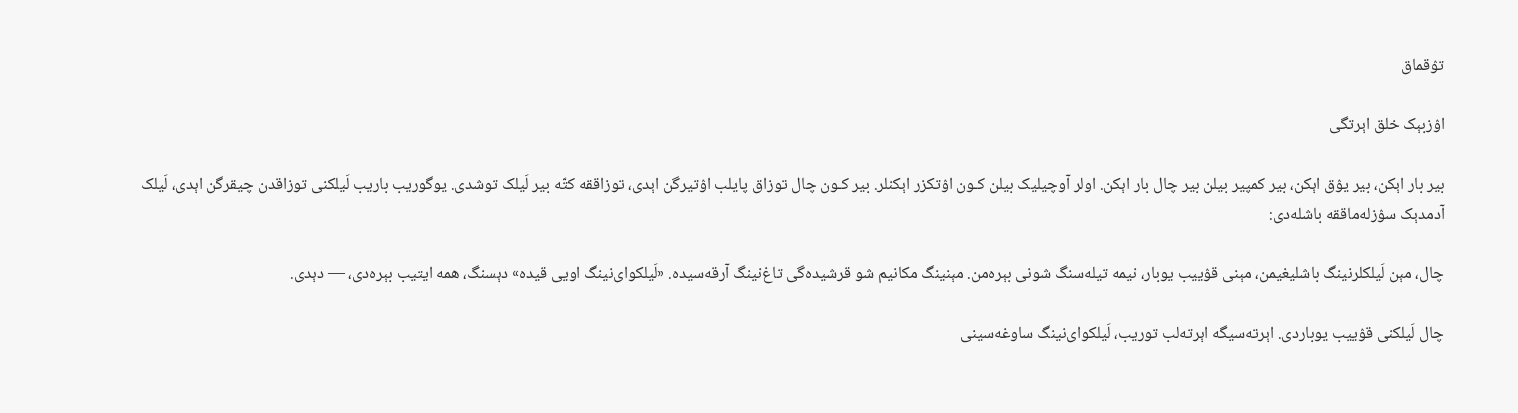تۉقماق

اۉزبېک خلق اېرتگی

بیر بار اېکن، بیر یۉق اېکن، بیر کمپیر بیلن بیر چال بار اېکن. اولر آوچیلیک بیلن کـون اۉتکزر اېکنلر. بیر کـون چال توزاق پایلب اۉتیرگن اېدی، توزاققه کتّه‌ بیر لَیلک توشدی. یوگوریب باریب لَیلکنی توزاقدن چیقرگن اېدی، لَیلک آدمدېک سۉزله‌ماققه باشله‌دی:

چال، مېن لَیلکلرنینگ باشلیغیمن، مېنی قۉییب یوبار، نیمه‌ تیله‌سنگ شونی بېره‌من. مېنینگ مکانیم شو قرشیده‌گی تاغ‌نینگ آرقه‌سیده. «لَیلکوای‌نینگ اویی قیده» دېسنگ، همه‌ ایتیب بېره‌دی، — دېدی.

چال لَیلکنی قۉییب یوباردی. اېرته‌سیگه اېرته‌لب توریب، لَیلکوای‌نینگ ساوغه‌سینی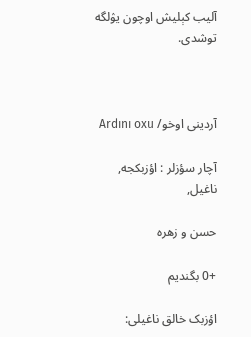آلیب کېلیش اوچون یۉلگه توشدی.



آردینی اوخو/ Ardını oxu

آچار سؤزلر : اؤزبکجه, ناغیل,

حسن و زهره‌

+0 بگندیم

اؤزبک خالق ناغیلی: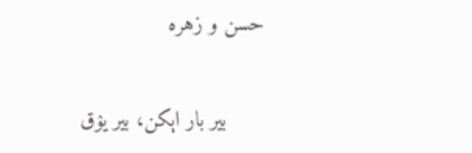حسن و زهره‌

      بیر بار اېکن، بیر یۉق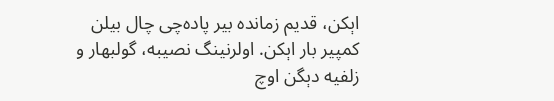اېکن، قدیم زمانده بیر پاده‌چی چال بیلن کمپیر بار اېکن. اولر‌‌‌‌‌نینگ نصیبه‌، گولبهار و زلفیه دېگن اوچ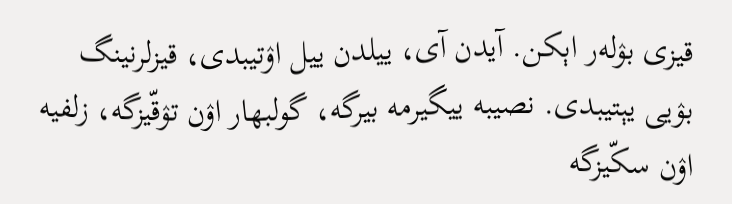قیزی بۉله‌ر اېکن. آیدن آی، ییلدن ییل اۉتیبدی، قیزلر‌‌‌‌نینگ بۉیی یېتیبدی. نصیبه‌ ییگیرمه‌ بیرگه‌، گولبهار اۉن تۉقّیزگه، زلفیه اۉن سکّیزگه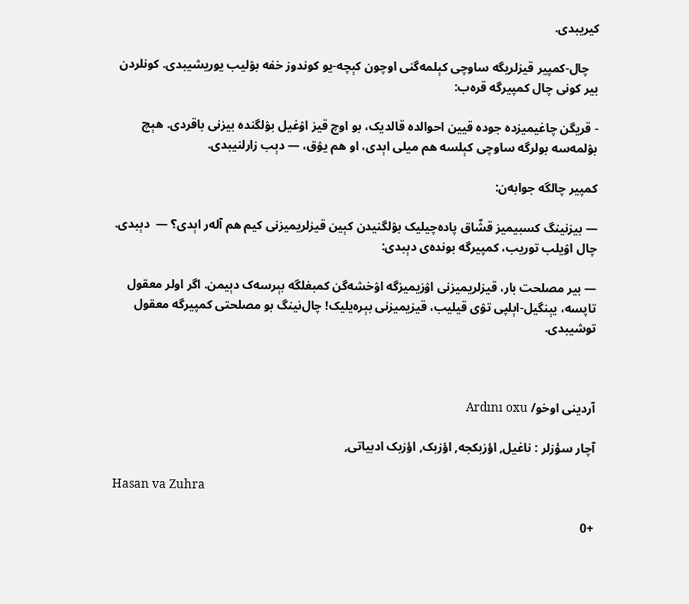کیریبدی.

   چال-کمپیر قیزلریگه ساوچی کېلمه‌گنی اوچون کېچه-یو کوندوز خفه‌ بۉلیب یوریشیبدی. کونلردن بیر کونی چال کمپیرگه قره‌ب:

- قریگن چاغیمیزده جوده‌ قیین احوالده قالدیک، بو اوچ قیز اۉغیل بۉلگنده بیزنی باقردی. هېچ بۉلمه‌سه‌ بولرگه ساوچی کېلسه هم میلی اېدی، او هم یۉق، — دېب زارلنیبدی.

کمپیر چالگه جوابه‌ن:

— بیز‌نینگ کسبیمیز قشّاق پاده‌چیلیک بۉلگنیدن کېین قیزلریمیزنی کیم هم آله‌ر اېدی؟ —  دېبدی. چال اۉیلب توریب، کمپیرگه بونده‌ی دېبدی:

— بیر مصلحت بار، قیزلریمیزنی اۉزیمیزگه اۉخشه‌گن کمبغلگه بېرسه‌ک دېیمن. اگر اولر معقول تاپسه، یېنگیل-اېلپی تۉی قیلیب، قیزیمیزنی بېره‌یلیک! چال‌‌‌‌‌نینگ بو مصلحتی کمپیرگه معقول توشیبدی.



آردینی اوخو/ Ardını oxu

آچار سؤزلر : ناغیل, اؤزبکجه, اؤزبک, اؤزبک ادبیاتی,

Hasan va Zuhra

+0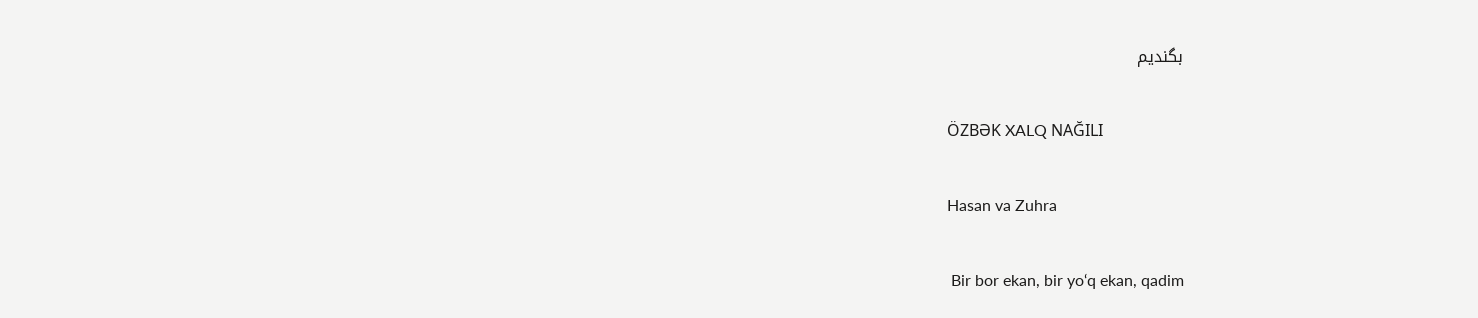بگندیم

ÖZBƏK XALQ NAĞILI

Hasan va Zuhra

 Bir bor ekan, bir yo‘q ekan, qadim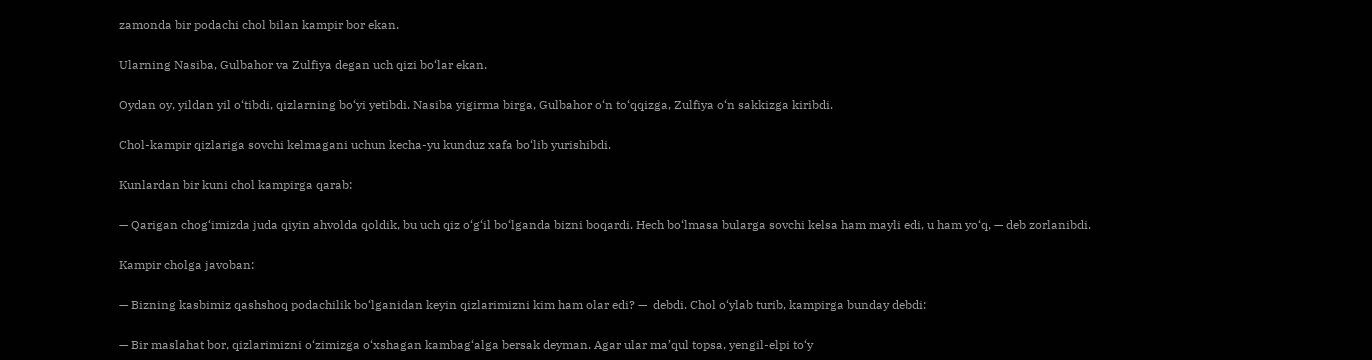zamonda bir podachi chol bilan kampir bor ekan.

Ularning Nasiba, Gulbahor va Zulfiya degan uch qizi bo‘lar ekan.

Oydan oy, yildan yil o‘tibdi, qizlarning bo‘yi yetibdi. Nasiba yigirma birga, Gulbahor o‘n to‘qqizga, Zulfiya o‘n sakkizga kiribdi.

Chol-kampir qizlariga sovchi kelmagani uchun kecha-yu kunduz xafa bo‘lib yurishibdi.

Kunlardan bir kuni chol kampirga qarab:

— Qarigan chog‘imizda juda qiyin ahvolda qoldik, bu uch qiz o‘g‘il bo‘lganda bizni boqardi. Hech bo‘lmasa bularga sovchi kelsa ham mayli edi, u ham yo‘q, — deb zorlanibdi.

Kampir cholga javoban:

— Bizning kasbimiz qashshoq podachilik bo‘lganidan keyin qizlarimizni kim ham olar edi? —  debdi. Chol o‘ylab turib, kampirga bunday debdi:

— Bir maslahat bor, qizlarimizni o‘zimizga o‘xshagan kambag‘alga bersak deyman. Agar ular ma’qul topsa, yengil-elpi to‘y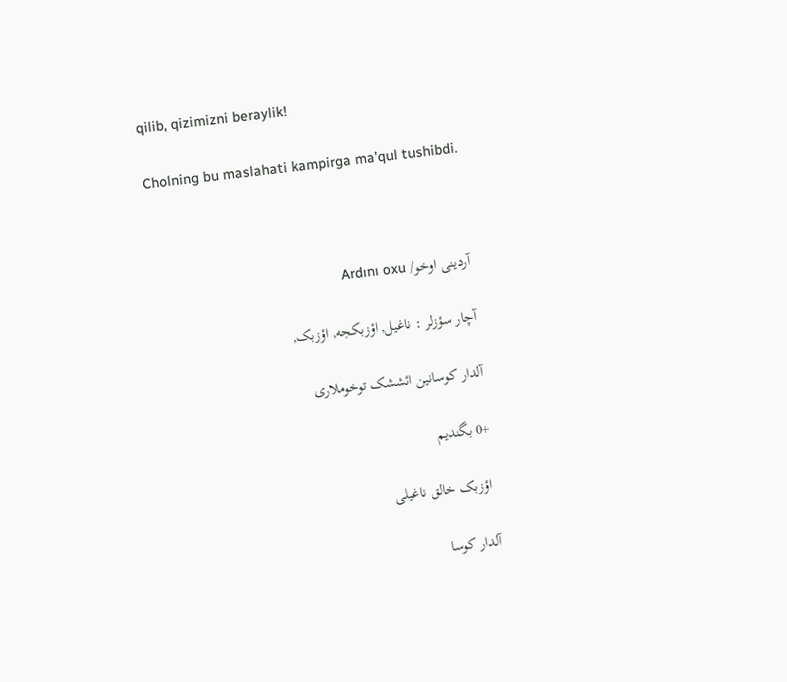qilib, qizimizni beraylik!

Cholning bu maslahati kampirga ma’qul tushibdi.



آردینی اوخو/ Ardını oxu

آچار سؤزلر : ناغیل, اؤزبکجه, اؤزبک,

آلدار کوسانین ائششک توخوملاری

+0 بگندیم

 اؤزبک خالق ناغیلی

آلدار کوسا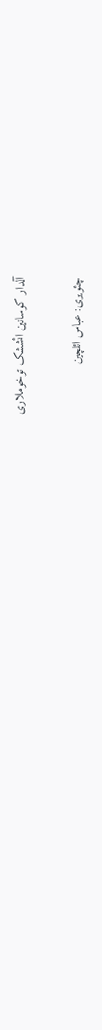آلدار کوسانین ائششک توخوملاری

چئویری: عباس ائلچین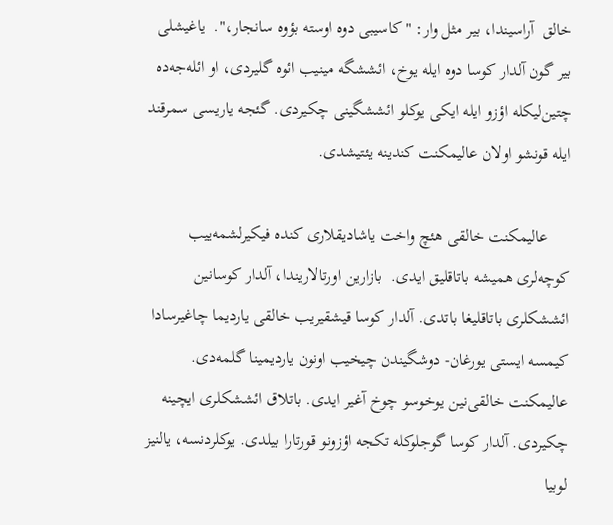خالق  آراسیندا، بیر مثل وار: "کاسیبی دوه اوسته بؤوه سانجار،".  یاغیشلی بیر گون آلدار کوسا دوه‌ ایله یوخ، ائششگه مینیب ائوه گلیردی، او ائله‌جه‌ده چتین‌لیکله اؤزو ایله ایکی یوکلو ائششگینی چکیردی. گئجه یاریسی سمرقند ایله قونشو اولان عالیمکنت کندینه یئتیشدی.

     عالیمکنت خالقی هئچ واخت یاشادیقلاری کنده فیکیرلشمه‌ییب کوچه‌لری همیشه باتاقلیق ایدی.  بازارین اورتالاریندا، آلدار کوسانین ائششکلری باتاقلیغا باتدی. آلدار کوسا قیشقیریب خالقی یاردیما چاغیرسادا کیمسه ایستی یورغان- دوشگیندن چیخیب اونون یاردیمینا گلمه‌دی. عالیمکنت خالقی‌نین یوخوسو چوخ آغیر ایدی. باتلاق ائششکلری ایچینه  چکیردی. آلدار کوسا گوجلوکله تکجه اؤزونو قورتارا بیلدی. یوکلردنسه، یالنیز  لوبیا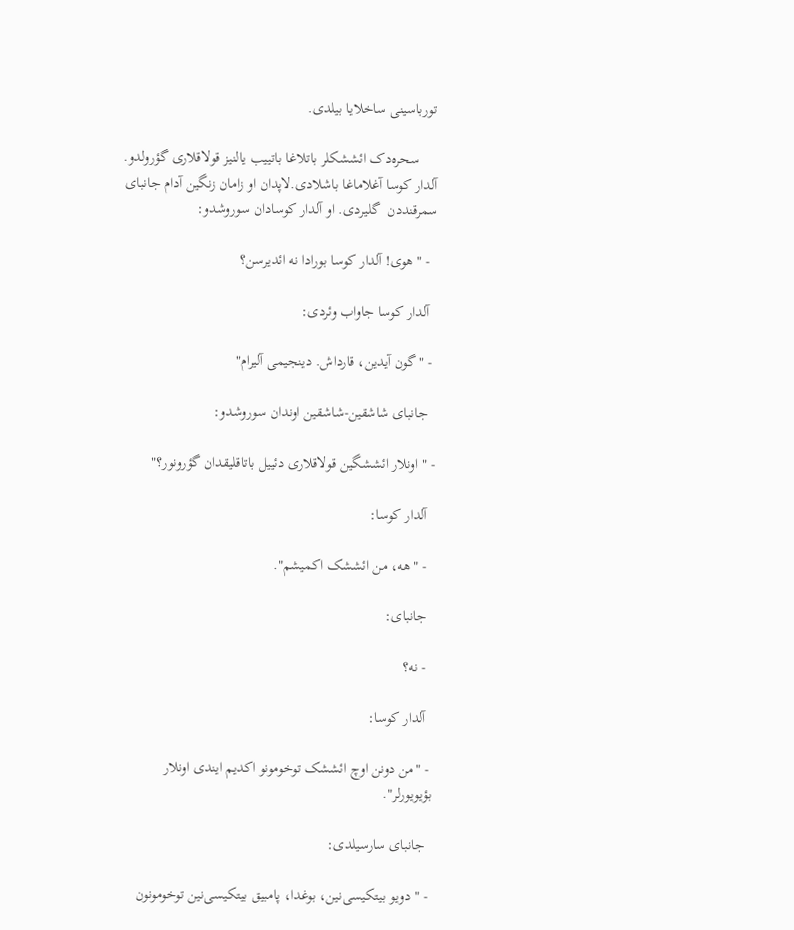تورباسینی ساخلایا بیلدی.

     سحره‌دک ائششکلر باتلاغا باتییب یالنیز قولاقلاری گؤرولدو. آلدار کوسا آغلاماغا باشلادی.لاپدان او زامان زنگین آدام جانبای سمرقنددن  گلیردی. او آلدار کوسادان سوروشدو:

  - "هوی! آلدار کوسا بورادا نه ائدیرسن؟

  آلدار کوسا جاواب وئردی:

 - "گون آیدین، قارداش. دینجیمی آلیرام"

  جانبای شاشقین-شاشقین اوندان سوروشدو:

- " اونلار ائششگین قولاقلاری دئییل باتاقلیقدان گؤرونور؟"

  آلدار کوسا:

  - "هه، من ائششک اکمیشم".

  جانبای:

  - نه؟

  آلدار کوسا:

 - "من دونن اوچ ائششک توخومونو اکدیم ایندی اونلار بؤیویورلر".

  جانبای سارسیلدی:

 - " دویو بیتکیسی‌نین، بوغدا، پامبیق بیتکیسی‌نین توخومونون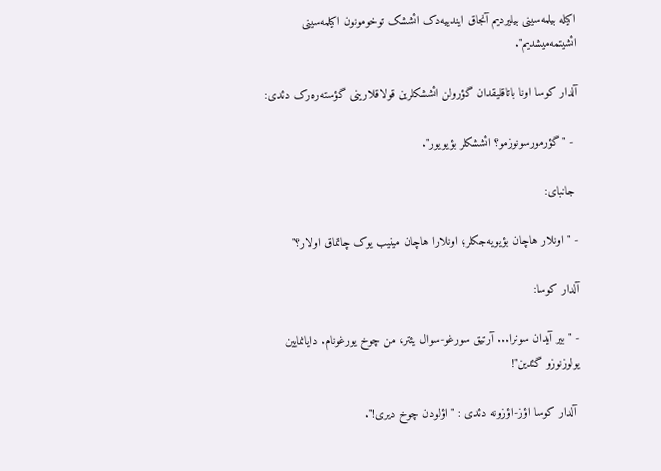اکیله‌ بیلمه‌سینی بیلیردیم آنجاق ایندییه‌دک ائششک توخومونون اکیلمه‌سینی ائشیتمه‌میشدیم".

آلدار کوسا اونا باتاقلیقدان گؤرولن ائششکلرین قولاقلارینی گؤسته‌ره‌رک دئدی:

 - "گؤرمورسونوزمو؟ ائششکلر بؤیویور".

 جانبای:

- " اونلار هاچان بؤیویه‌جکلر؛ اونلارا هاچان مینیب یوک چاتماق اولار؟"

آلدار کوسا:

- "بیر آیدان سونرا... آرتیق سورغو-سوال یئتر، من چوخ یورغونام. دایانمایین یولوزنوزو گئدین"!

 آلدار کوسا اؤز-اؤزونه دئدی : "اؤلودن چوخ دیری!".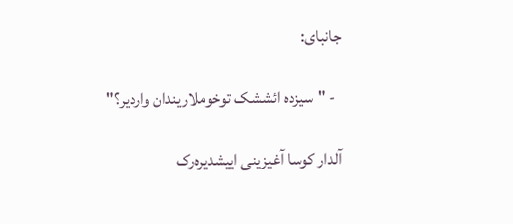جانبای:

  - "سیزده ائششک توخوملاریندان واردیر؟"

آلدار کوسا آغیزینی اییشدیره‌رک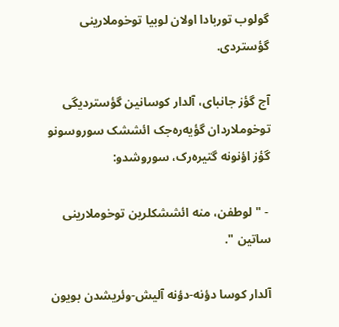گولوب توربادا اولان لوبیا توخوملارینی گؤستردی.

آج گؤز جانبای، آلدار کوسانین گؤستردیگی توخوملاردان گؤیه‌ره‌جک ائششک سوروسونو گؤز اؤنونه گتیره‌‌رک، سوروشدو:

 - "لوطفن، منه ائششکلرین توخوملارینی ساتین ".

آلدار کوسا دؤنه-دؤنه آلیش-وئریشدن بویون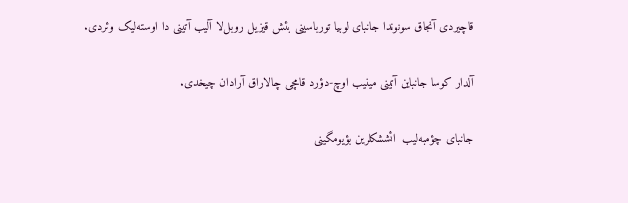قاچیردی آنجاق سونوندا جانبای لوبیا تورباسینی بئش قیزیل روبل‌لا آلیب آتینی دا اوسته‌لیک وئردی.

آلدار کوسا جانباین آتینی مینیب اوچ-دؤرد قامچی چالاراق آرادان چیخدی.

جانبای چؤمبه‌لیب  ائششکلرین بؤیومگینی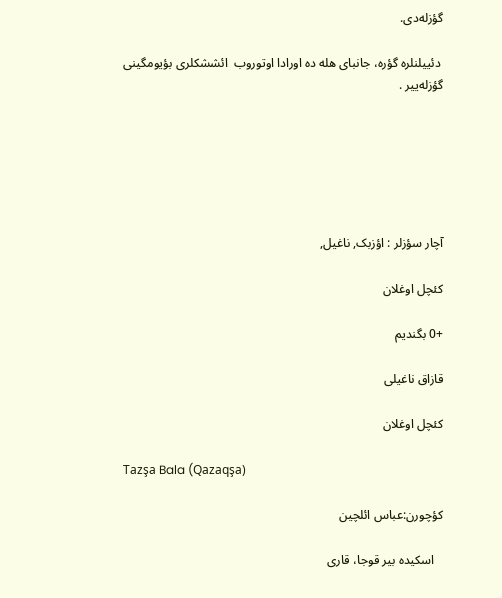گؤزله‌دی.

 دئییلنلره گؤره، جانبای هله ده اورادا اوتوروب  ائششکلری بؤیومگینی گؤزله‌ییر .






آچار سؤزلر : اؤزبک, ناغیل,

کئچل اوغلان

+0 بگندیم

قازاق ناغیلی

کئچل اوغلان

Tazşa Bala (Qazaqşa)

کؤچورن:عباس ائلچین

   اسکیده بیر قوجا، قاری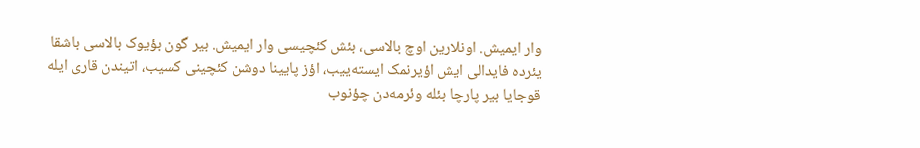وار ایمیش. اونلارین اوچ بالاسی، بئش کئچیسی وار ایمیش. بیر گون بؤیوک بالاسی باشقا یئرده فایدالی ایش اؤیرنمک ایسته‌ییب، اؤز پایینا دوشن کئچینی کسیب، اتیندن قاری ایله قوجایا بیر پارچا بئله وئرمه‌دن چؤنوب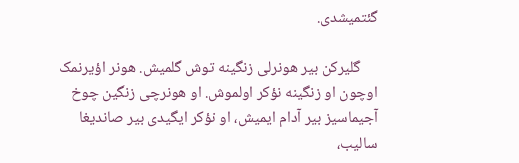گئتمیشدی.

     گلیرکن بیر هونرلی زنگینه توش گلمیش. هونر اؤیرنمک اوچون او زنگینه نؤکر اولموش. او هونرچی زنگین چوخ آجیماسیز بیر آدام ایمیش، او نؤکر ایگیدی بیر صاندیغا سالیب،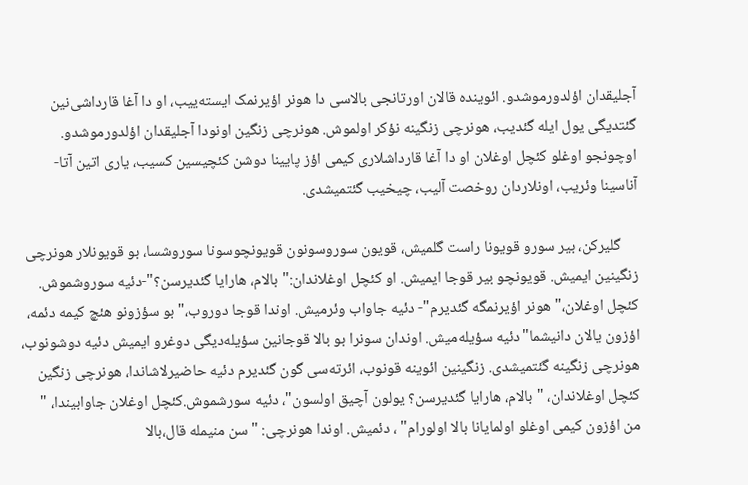آجلیقدان اؤلدورموشدو. ائوینده قالان اورتانجی بالاسی دا هونر اؤیرنمک ایسته‌ییب، او دا آغا قارداشی‌نین گئتدیگی یول ایله گئدیب، هونرچی زنگینه نؤکر اولموش. هونرچی زنگین اونودا آجلیقدان اؤلدورموشدو. اوچونجو اوغلو کئچل اوغلان او دا آغا قارداشلاری کیمی اؤز پایینا دوشن کئچیسین کسیب، یاری اتین آتا-آناسینا وئریب، اونلاردان روخصت آلیب، چیخیب گئتمیشدی.

     گلیرکن، بیر سورو قویونا راست گلمیش، قویون سوروسونون قویونچوسونا سوروشسا، بو قویونلار هونرچی زنگینین ایمیش. قویونچو بیر قوجا ایمیش. او کئچل اوغلاندان:"بالام، هارایا گئدیرسن؟"-دئیه سوروشموش. کئچل اوغلان،" هونر اؤیرنمگه گئدیرم"- دئیه جاواب وئرمیش. اوندا قوجا دوروب،" بو سؤزونو هئچ کیمه دئمه،  اؤزون یالان دانیشما"دئیه سؤیله‌میش. اوندان سونرا بو بالا قوجانین سؤیله‌دیگی دوغرو ایمیش دئیه دوشونوب، هونرچی زنگینه گئتمیشدی. زنگینین ائوینه قونوب، ائرته‌سی گون گئدیرم دئیه حاضیرلاشاندا، هونرچی زنگین کئچل اوغلاندان، "بالام، هارایا گئدیرسن؟ یولون آچیق اولسون"، دئیه سورشموش.کئچل اوغلان جاوابیندا، " من اؤزون کیمی اوغلو اولمایانا بالا اولورام" ، دئمیش. اوندا هونرچی: "سن منیمله قال،بالا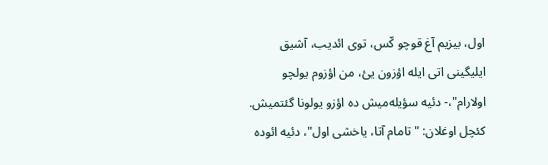اول، بیزیم آغ قوچو کّس، توی ائدیب، آشیق ایلیگینی اتی ایله اؤزون یئ، من اؤزوم یولچو اولارام"،- دئیه سؤیله‌میش ده اؤزو یولونا گئتمیش. کئچل اوغلان: " تامام آتا، یاخشی اول"، دئیه ائوده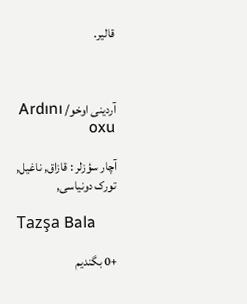قالیر.



آردینی اوخو/ Ardını oxu

آچار سؤزلر : قازاق, ناغیل, تورک دونیاسی,

Tazşa Bala

+0 بگندیم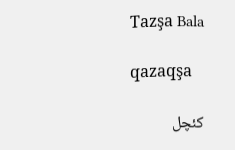Tazşa Bala

qazaqşa

کئچل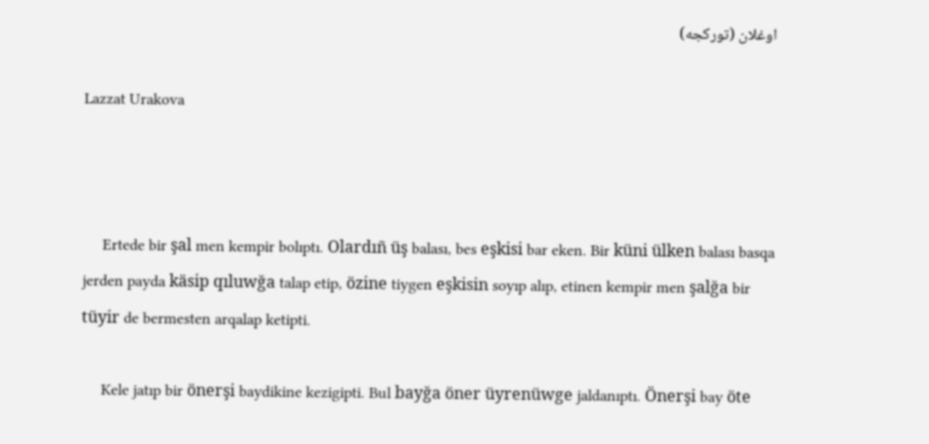اوغلان (تورکجه)

Lazzat Urakova



     Ertede bir şal men kempir bolıptı. Olardıñ üş balası, bes eşkisi bar eken. Bir küni ülken balası basqa jerden payda käsip qıluwğa talap etip, özine tiygen eşkisin soyıp alıp, etinen kempir men şalğa bir tüyir de bermesten arqalap ketipti.

     Kele jatıp bir önerşi baydikine kezigipti. Bul bayğa öner üyrenüwge jaldanıptı. Önerşi bay öte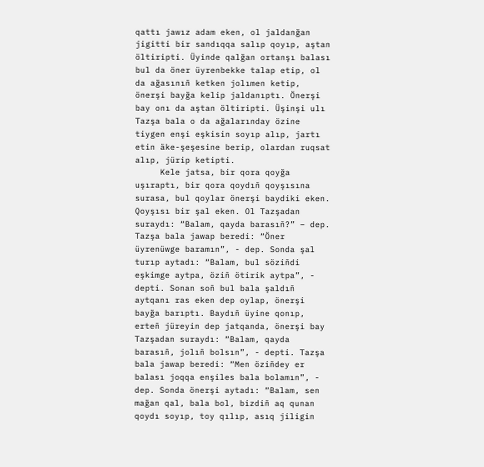qattı jawız adam eken, ol jaldanğan jigitti bir sandıqqa salıp qoyıp, aştan öltiripti. Üyinde qalğan ortanşı balası bul da öner üyrenbekke talap etip, ol da ağasınıñ ketken jolımen ketip, önerşi bayğa kelip jaldanıptı. Önerşi bay onı da aştan öltiripti. Üşinşi ulı Tazşa bala o da ağalarınday özine tiygen enşi eşkisin soyıp alıp, jartı etin äke-şeşesine berip, olardan ruqsat alıp, jürip ketipti.
     Kele jatsa, bir qora qoyğa uşıraptı, bir qora qoydıñ qoyşısına surasa, bul qoylar önerşi baydiki eken. Qoyşısı bir şal eken. Ol Tazşadan suraydı: “Balam, qayda barasıñ?” – dep. Tazşa bala jawap beredi: “Öner üyrenüwge baramın”, - dep. Sonda şal turıp aytadı: “Balam, bul söziñdi eşkimge aytpa, öziñ ötirik aytpa”, - depti. Sonan soñ bul bala şaldıñ aytqanı ras eken dep oylap, önerşi bayğa barıptı. Baydıñ üyine qonıp, erteñ jüreyin dep jatqanda, önerşi bay Tazşadan suraydı: “Balam, qayda barasıñ, jolıñ bolsın”, - depti. Tazşa bala jawap beredi: “Men öziñdey er balası joqqa enşiles bala bolamın”, - dep. Sonda önerşi aytadı: “Balam, sen mağan qal, bala bol, bizdiñ aq qunan qoydı soyıp, toy qılıp, asıq jiligin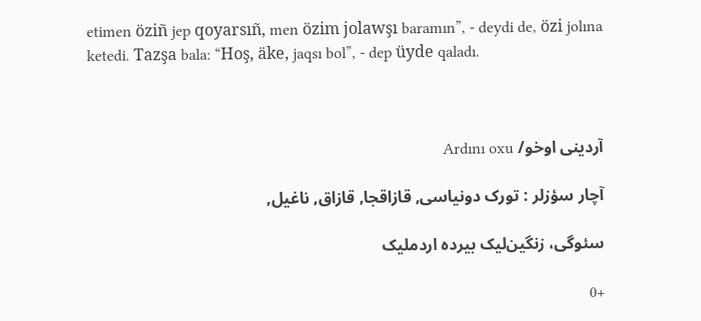etimen öziñ jep qoyarsıñ, men özim jolawşı baramın”, - deydi de, özi jolına ketedi. Tazşa bala: “Hoş, äke, jaqsı bol”, - dep üyde qaladı.



آردینی اوخو/ Ardını oxu

آچار سؤزلر : تورک دونیاسی, قازاقجا, قازاق, ناغیل,

سئوگی، زنگین‌لیک بیرده اردملیک

+0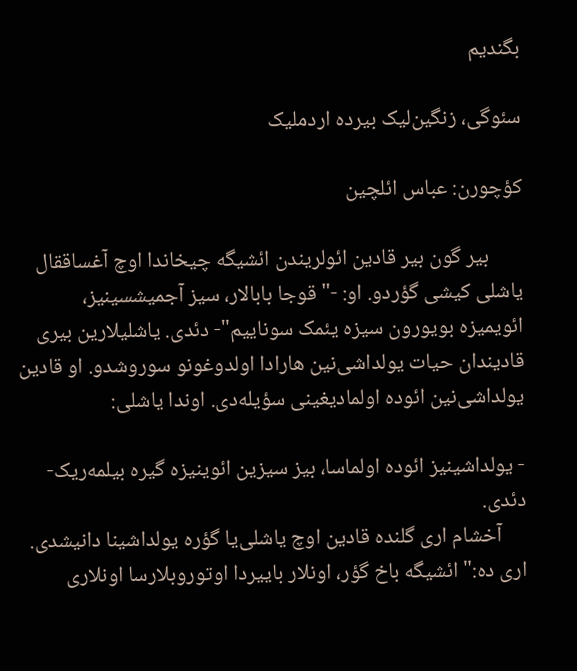بگندیم

سئوگی، زنگین‌لیک بیرده اردملیک

کؤچورن: عباس ائلچین

       بیر گون بیر قادین ائولریندن ائشیگه چیخاندا اوچ آغساققال یاشلی کیشی گؤردو. او: -" قوجا بابالار، سیز آجمیشسینیز، ائویمیزه بویورون سیزه یئمک سوناییم"- دئدی. یاشلیلارین بیری قادیندان حیات یولداشی‌نین هارادا اولدوغونو سوروشدو. او قادین یولداشی‌نین ائوده اولمادیغینی سؤیله‌دی. اوندا یاشلی:

- یولداشینیز ائوده اولماسا، بیز سیزین ائوینیزه گیره بیلمه‌ریک- دئدی.
     آخشام اری گلنده قادین اوچ یاشلی‌یا گؤره یولداشینا دانیشدی. اری ده:" ائشیگه باخ گؤر، اونلار باییردا اوتوروبلارسا اونلاری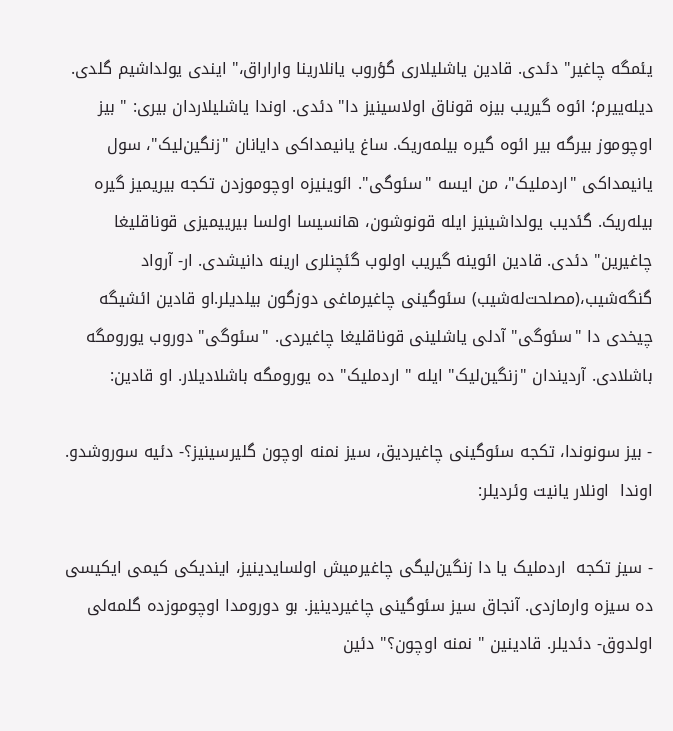یئمگه چاغیر" دئدی. قادین یاشلیلاری گؤروب یانلارینا واراراق،" ایندی یولداشیم گلدی. دیله‌ییرم؛ ائوه گیریب بیزه قوناق اولاسینیز دا" دئدی. اوندا یاشلیلاردان بیری: " بیز اوچوموز بیرگه بیر ائوه گیره بیلمه‌ریک. ساغ یانیمداکی دایانان "زنگین‌لیک"، سول یانیمداکی "اردملیک"، من ایسه "سئوگی". ائوینیزه اوچوموزدن تکجه بیریمیز گیره بیله‌ریک. گئدیب یولداشینیز ایله قونوشون، هانسیسا اولسا بیرییمیزی قوناقلیغا چاغیرین" دئدی. قادین ائوینه گیریب اولوب گئچنلری ارینه دانیشدی. ار- آرواد گنگه‌شیب،(مصلحت‌له‌شیب) سئوگینی چاغیرماغی دوزگون بیلدیلر.او قادین ائشیگه چیخدی دا "سئوگی" آدلی یاشلینی قوناقلیغا چاغیردی. "سئوگی" دوروب یورومگه باشلادی. آردیندان "زنگین‌لیک" ایله " اردملیک" ده یورومگه باشلادیلار. او قادین:

- بیز سونوندا، تکجه سئوگینی چاغیردیق، سیز نمنه اوچون گلیرسینیز؟- دئیه سوروشدو. اوندا  اونلار یانیت وئردیلر:

- سیز تکجه  اردملیک یا دا زنگین‌لیگی چاغیرمیش اولسایدینیز، ایندیکی ‌کیمی ایکیسی ده سیزه وارمازدی. آنجاق سیز سئوگینی چاغیردینیز. بو دورومدا اوچوموزده گلمه‌لی اولدوق- دئدیلر. قادینین " نمنه اوچون؟" دئین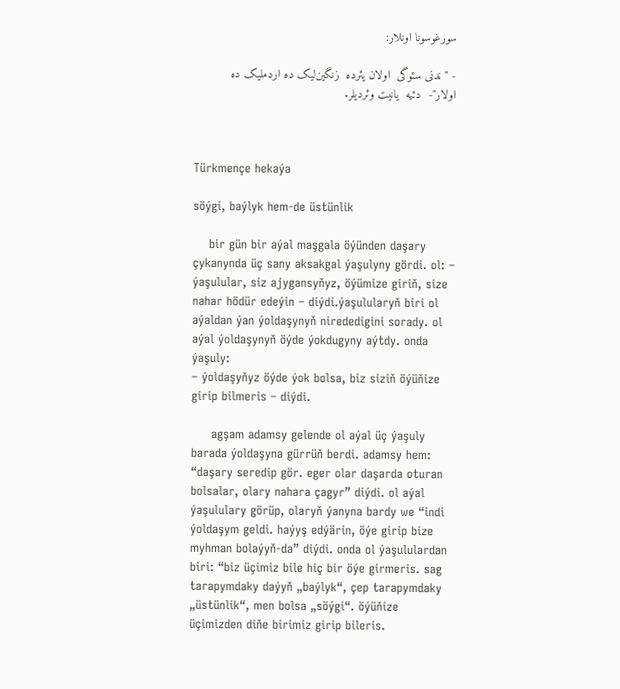سورغوسونا اونلار:

- " ندنی سئوگی  اولان یئرده  زنگین‌لیک ده اردملیک ده اولار"-  دئیه  یانیت وئردیلر.



Türkmençe hekaýa

söýgi, baýlyk hem-de üstünlik

    bir gün bir aýal maşgala öýünden daşary çykanynda üç sany aksakgal ýaşulyny gördi. ol: – ýaşulular, siz ajygansyňyz, öýümize giriň, size nahar hödür edeýin – diýdi.ýaşulularyň biri ol aýaldan ýan ýoldaşynyň nirededigini sorady. ol aýal ýoldaşynyň öýde ýokdugyny aýtdy. onda ýaşuly:
– ýoldaşyňyz öýde ýok bolsa, biz siziň öýüňize girip bilmeris – diýdi.

     agşam adamsy gelende ol aýal üç ýaşuly barada ýoldaşyna gürrüň berdi. adamsy hem: “daşary seredip gör. eger olar daşarda oturan bolsalar, olary nahara çagyr” diýdi. ol aýal ýaşululary görüp, olaryň ýanyna bardy we “indi ýoldaşym geldi. haýyş edýärin, öýe girip bize myhman bolaýyň-da” diýdi. onda ol ýaşululardan biri: “biz üçimiz bile hiç bir öýe girmeris. sag tarapymdaky daýyň „baýlyk“, çep tarapymdaky „üstünlik“, men bolsa „söýgi“. öýüňize üçimizden diňe birimiz girip bileris.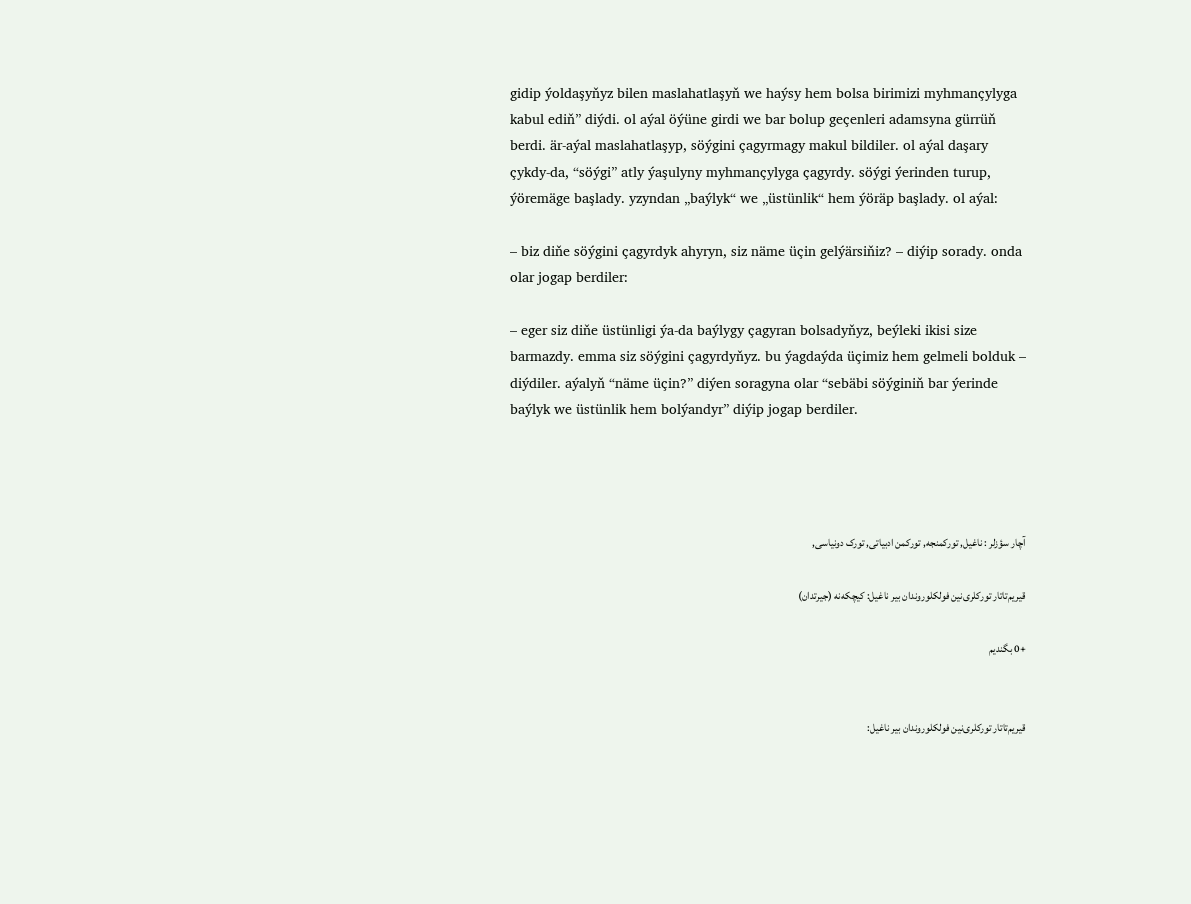gidip ýoldaşyňyz bilen maslahatlaşyň we haýsy hem bolsa birimizi myhmançylyga kabul ediň” diýdi. ol aýal öýüne girdi we bar bolup geçenleri adamsyna gürrüň berdi. är-aýal maslahatlaşyp, söýgini çagyrmagy makul bildiler. ol aýal daşary çykdy-da, “söýgi” atly ýaşulyny myhmançylyga çagyrdy. söýgi ýerinden turup, ýöremäge başlady. yzyndan „baýlyk“ we „üstünlik“ hem ýöräp başlady. ol aýal:

– biz diňe söýgini çagyrdyk ahyryn, siz näme üçin gelýärsiňiz? – diýip sorady. onda olar jogap berdiler:

– eger siz diňe üstünligi ýa-da baýlygy çagyran bolsadyňyz, beýleki ikisi size barmazdy. emma siz söýgini çagyrdyňyz. bu ýagdaýda üçimiz hem gelmeli bolduk – diýdiler. aýalyň “näme üçin?” diýen soragyna olar “sebäbi söýginiň bar ýerinde baýlyk we üstünlik hem bolýandyr” diýip jogap berdiler.




آچار سؤزلر : ناغیل, تورکمنجه, تورکمن ادبیاتی, تورک دونیاسی,

قیریم‌تاتار توركلری‌نین فولكلوروندان بیر ناغیل: كیچكه‌نه (جیرتدان)

+0 بگندیم


قیریم‌تاتار توركلری‌نین فولكلوروندان بیر ناغیل: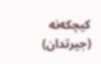كیچكه‌نه (جیرتدان)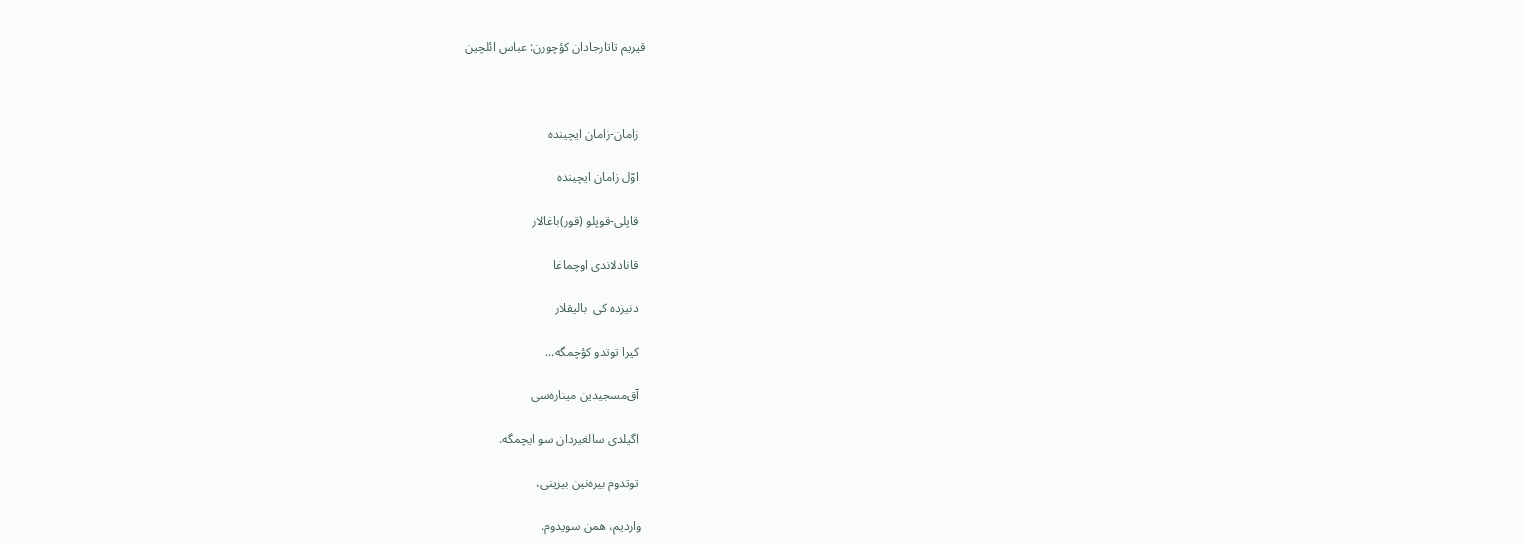قیریم تاتارجادان كؤچورن: عباس ائلچین



  زامان-زامان ایچینده

  اوّل زامان ایچینده

  قاپلی-قوپلو (قور)باغالار

  قانادلاندی اوچماغا

  دنیزده كی  بالیقلار

  كیرا توتدو كؤچمگه...

  آق‌مسجیدین میناره‌سی

  اگیلدی سالغیردان سو ایچمگه.

  توتدوم بیره‌نین بیرینی،

 واردیم، همن سویدوم.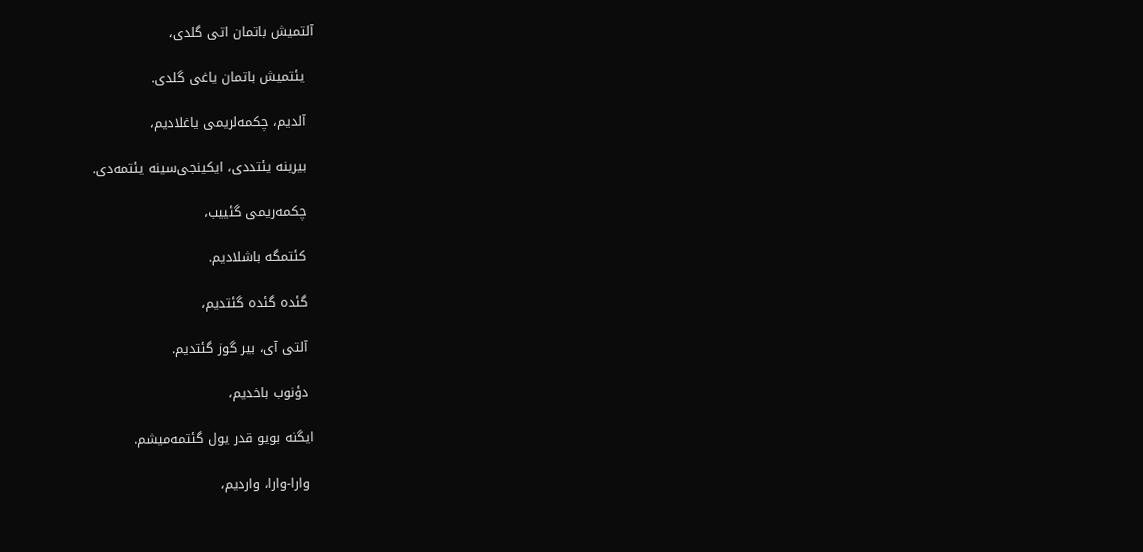آلتمیش باتمان اتی گلدی،

  یئتمیش باتمان یاغی گلدی.

  آلدیم، چكمه‌لریمی یاغلادیم،

  بیرینه یئتددی، ایكینجی‌سینه یئتمه‌دی.

  چكمه‌ریمی گئییب،

  كئتمگه باشلادیم.

  گئده گئده گئتدیم،

  آلتی آی، بیر گوز گئتدیم.

  دؤنوب باخدیم،

 ایگنه بویو قدر یول گئتمه‌میشم.

  وارا-وارا، واردیم،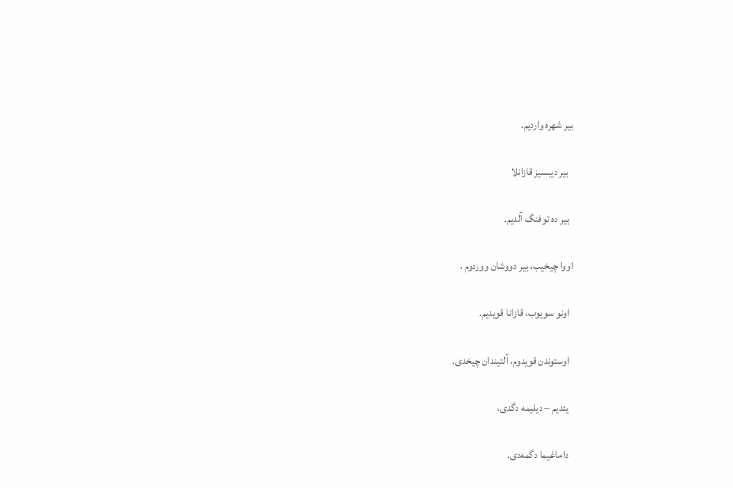بیر شهره واردیم.

  بیر دیبسیز قازانلا

  بیر ده توفنگ آلدیم.

اووا چیخیب، بیر دووشان ووردوم ،

  اونو سویوب، قازانا قویدیم.

  اوستوندن قویدوم، آلتیندان چیخدی.

  یئدیم – دیلیمه دگدی،

  داماغیما دگمه‌دی.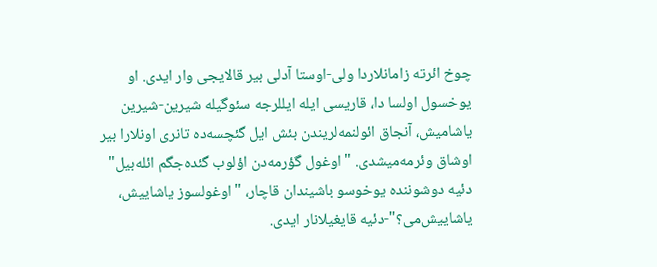چوخ ائرته زامانلاردا ولی-اوستا آدلی بیر قالایجی وار ایدی. او یوخسول اولسا دا، قاریسی ایله ایللرجه سئوگیله شیرین-شیرین یاشامیش، آنجاق ائولنمه‌لریندن بئش ایل گئچسه‌ده تانری اونلارا بیر اوشاق وئرمه‌میشدی. "اوغول گؤرمه‌دن اؤلوب گئده‌جگم ائله‌بیل" دئیه دوشوننده یوخوسو باشیندان قاچار، "اوغولسوز یاشاییش، یاشاییش‌می؟"-دئیه قایغیلانار ایدی.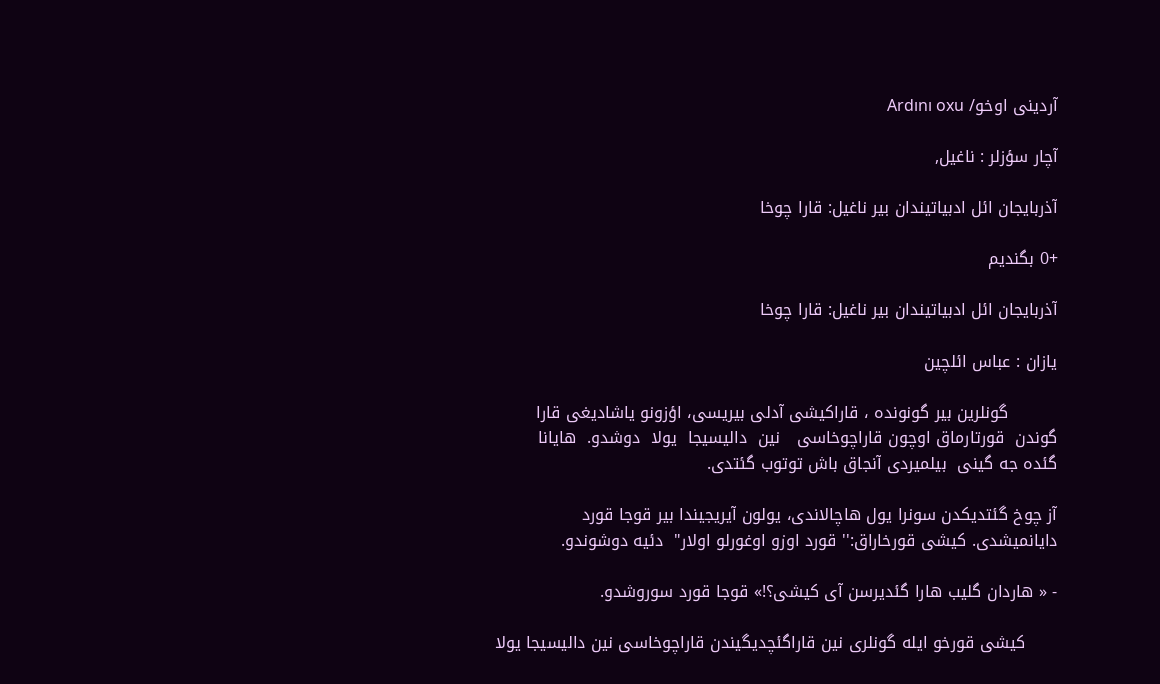آردینی اوخو/ Ardını oxu

آچار سؤزلر : ناغیل,

آذربایجان ائل ادبیاتیندان بیر ناغیل: قارا چوخا

+0 بگندیم

آذربایجان ائل ادبیاتیندان بیر ناغیل: قارا چوخا

یازان : عباس ائلچین

         گونلرین بیر گونونده ، قاراكیشی آدلی بیریسی، اؤزونو یاشادیغی قارا گوندن  قورتارماق اوچون قاراچوخاسی   نین  دالیسیجا  یولا  دوشدو.  هایانا  گئده جه گینی  بیلمیردی آنجاق باش توتوب گئتدی.

آز چوخ گئتدیكدن سونرا یول هاچالاندی، یولون آیریجیندا بیر قوجا قورد دایانمیشدی. كیشی قورخاراق:'' قورد اوزو اوغورلو اولار"  دئیه دوشوندو.

- « هاردان گلیب هارا گئدیرسن آی كیشی؟!» قوجا قورد سوروشدو.

      كیشی قورخو ایله گونلری نین قاراگئچدیگیندن قاراچوخاسی نین دالیسیجا یولا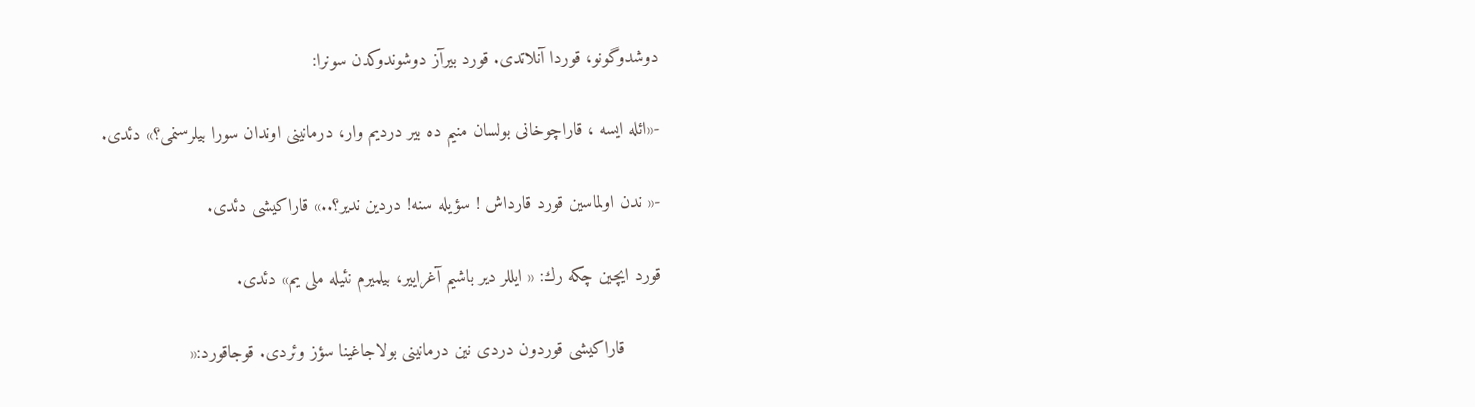دوشدوگونو، قوردا آنلاتدی. قورد بیرآز دوشوندوكدن سونرا:

-«ائله ایسه ، قاراچوخانی بولسان منیم ده بیر دردیم وار، درمانینی اوندان سورا بیلرسنمی؟» دئدی.

-« ندن اولماسین قورد قارداش ! سؤیله سنه! دردین ندیر؟..» قاراكیشی دئدی.

قورد ایچین چكه رك: « ایللر دیر باشیم آغراییر، بیلمیرم نئیله ملی یم» دئدی.

       قاراكیشی قوردون دردی نین درمانینی بولاجاغینا سؤز وئردی. قوجاقورد:«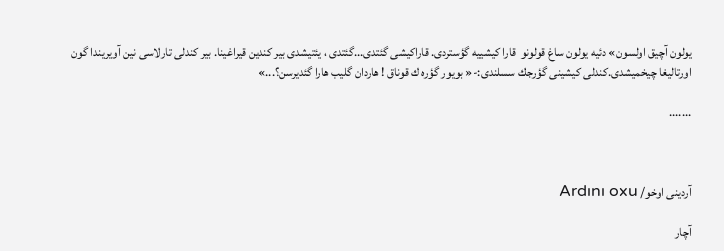یولون آچیق اولسون» دئیه یولون ساغ قولونو  قارا كیشییه گؤستردی. قاراكیشی گئتدی...گئتدی ، یئتیشدی بیر كندین قیراغینا. بیر كندلی تارلاسی نین آویریندا گون اورتالیغا چیخمیشدی.كندلی كیشینی گؤرجك سسلندی:-« بویور گؤره ك قوناق ! هاردان گلیب هارا گئدیرسن؟...»

.......



آردینی اوخو/ Ardını oxu

آچار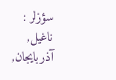سؤزلر : ناغیل, آذربایجان,